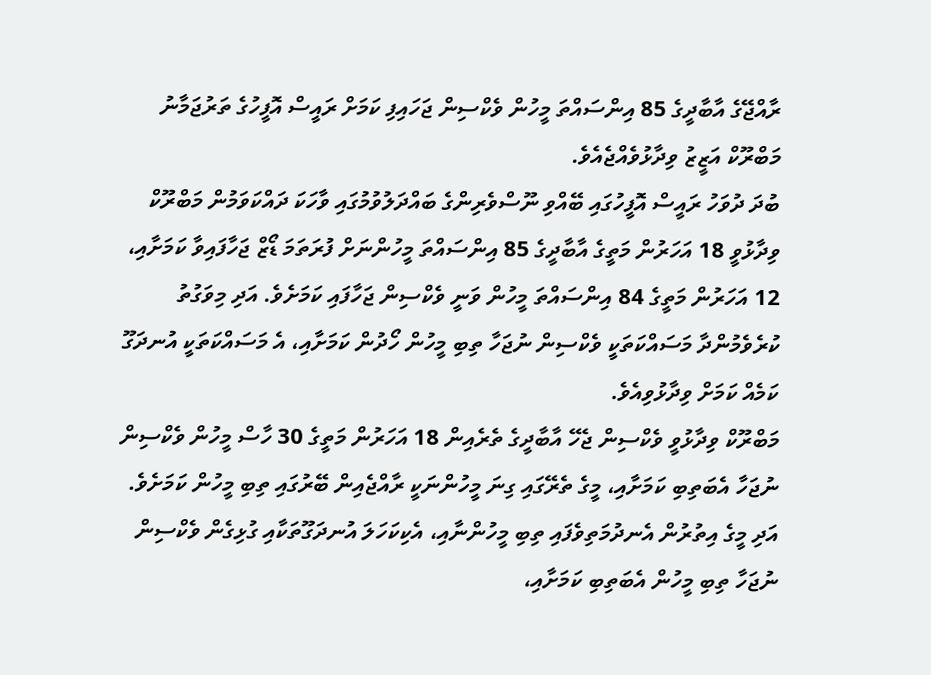ރާއްޖޭގެ އާބާދީގެ 85 އިންސައްތަ މީހުން ވެކްސިން ޖަހައިފި ކަމަށް ރައީސް އޮފީހުގެ ތަރުޖަމާނު މަބްރޫކް އަޒީޒު ވިދާޅުވެއްޖެއެވެ.
ބުދަ ދުވަހު ރައީސް އޮފީހުގައި ބޭއްވި ނޫސްވެރިންގެ ބައްދަލުވުމުގައި ވާހަކަ ދައްކަވަމުން މަބްރޫކް ވިދާޅުވީ 18 އަހަރުން މަތީގެ އާބާދީގެ 85 އިންސައްތަ މީހުންނަށް ފުރަތަމަ ޑޯޒް ޖަހާފައިވާ ކަމަށާއި، 12 އަހަރުން މަތީގެ 84 އިންސައްތަ މީހުން ވަނީ ވެކްސިން ޖަހާފައި ކަމަށެވެ. އަދި މިވަގުތު ކުރެވެމުންދާ މަސައްކަތަކީ ވެކްސިން ނުޖަހާ ތިބި މީހުން ހޯދުން ކަމަށާއި، އެ މަސައްކަތަކީ އުނދަގޫ ކަމެއް ކަމަށް ވިދާޅުވިއެވެ.
މަބްރޫކް ވިދާޅުވީ ވެކްސިން ޖެހޭ އާބާދީގެ ތެރެއިން 18 އަހަރުން މަތީގެ 30 ހާސް މީހުން ވެކްސިން ނުޖަހާ އެބަތިބި ކަމަށާއި، މީގެ ތެރޭގައި ގިނަ މީހުންނަކީ ރާއްޖެއިން ބޭރުގައި ތިބި މީހުން ކަމަށެވެ. އަދި މީގެ އިތުރުން އެނދުމަތިވެފައި ތިބި މީހުންނާއި، އެކިކަހަލަ އުނދަގޫތަކާއި ގުޅިގެން ވެކްސިން ނުޖަހާ ތިބި މީހުން އެބަތިބި ކަމަށާއި،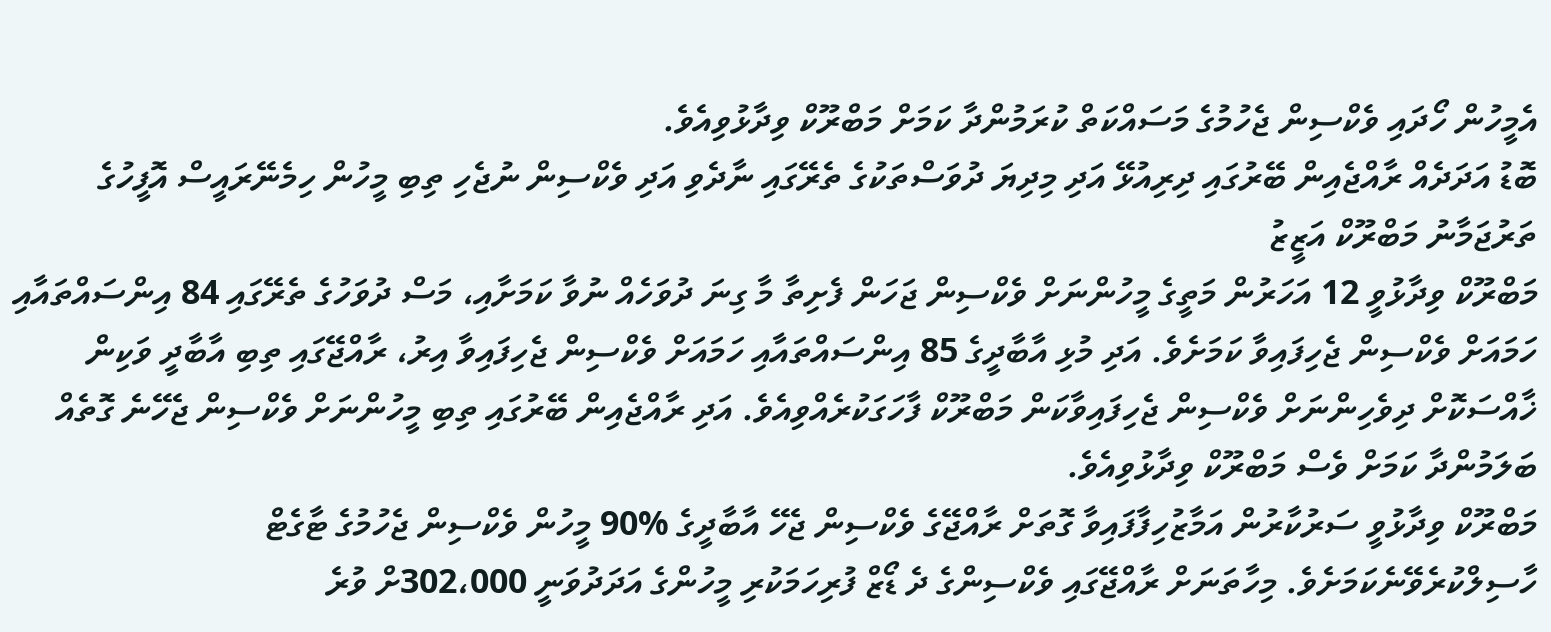އެމީހުން ހޯދައި ވެކްސިން ޖެހުމުގެ މަސައްކަތް ކުރަމުންދާ ކަމަށް މަބްރޫކް ވިދާޅުވިއެވެ.
ބޮޑު އަދަދެއް ރާއްޖެއިން ބޭރުގައި ދިރިއުޅޭ އަދި މިދިޔަ ދުވަސްތަކުގެ ތެރޭގައި ނާދެވި އަދި ވެކްސިން ނުޖެހި ތިބި މީހުން ހިމެނޭރައީސް އޮފީހުގެ ތަރުޖަމާނު މަބްރޫކް އަޒީޒު
މަބްރޫކް ވިދާޅުވީ 12 އަހަރުން މަތީގެ މީހުންނަށް ވެކްސިން ޖަހަން ފެށިތާ މާ ގިނަ ދުވަހެއް ނުވާ ކަމަށާއި، މަސް ދުވަހުގެ ތެރޭގައި 84 އިންސައްތައާއި ހަމައަށް ވެކްސިން ޖެހިފައިވާ ކަމަށެވެ. އަދި މުޅި އާބާދީގެ 85 އިންސައްތައާއި ހަމައަށް ވެކްސިން ޖެހިފައިވާ އިރު، ރާއްޖޭގައި ތިބި އާބާދީ ވަކިން ޚާއްސަކޮށް ދިވެހިންނަށް ވެކްސިން ޖެހިފައިވާކަން މަބްރޫކް ފާހަގަކުރެއްވިއެވެ. އަދި ރާއްޖެއިން ބޭރުގައި ތިބި މީހުންނަށް ވެކްސިން ޖެހޭނެ ގޮތެއް ބަލަމުންދާ ކަމަށް ވެސް މަބްރޫކް ވިދާޅުވިއެވެ.
މަބްރޫކް ވިދާޅުވީ ސަރުކާރުން އަމާޒުހިފާފައިވާ ގޮތަށް ރާއްޖޭގެ ވެކްސިން ޖެހޭ އާބާދީގެ %90 މީހުން ވެކްސިން ޖެހުމުގެ ޓާގެޓް ހާސިލްކުރެވޭނެކަމަށެވެ. މިހާތަނަށް ރާއްޖޭގައި ވެކްސިންގެ ދެ ޑޯޒް ފުރިހަމަކުރި މީހުންގެ އަދަދުވަނީ 302،000ށް ވުރެ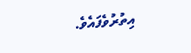އިތުރުވެފައެވެ.